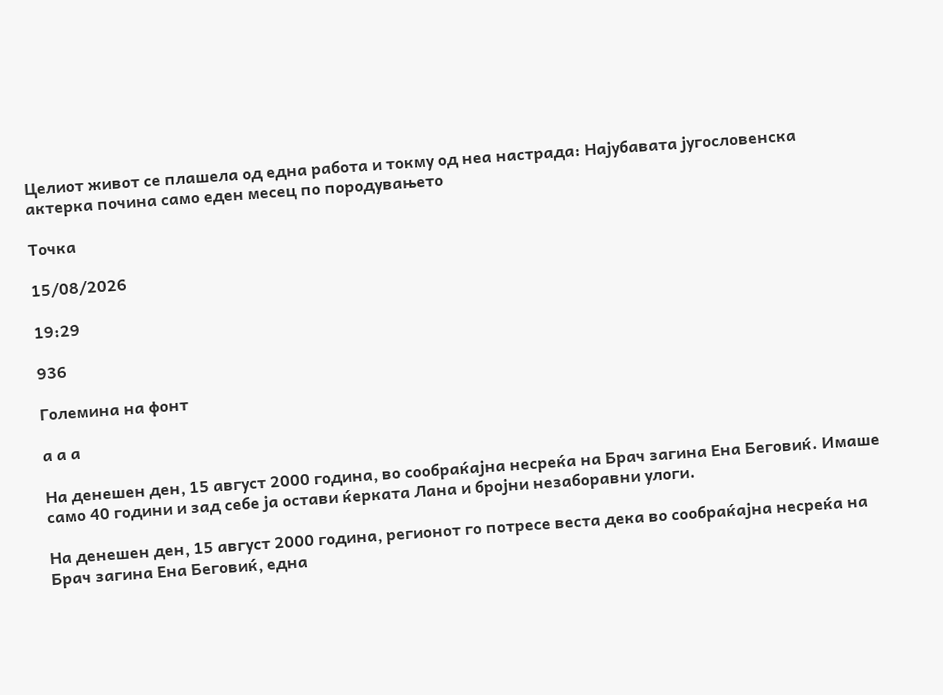Целиот живот се плашела од една работа и токму од неа настрада: Најубавата југословенска актерка почина само еден месец по породувањето

Точка

15/08/2026

19:29

936

Големина на фонт

а а а

На денешен ден, 15 август 2000 година, во сообраќајна несреќа на Брач загина Ена Беговиќ. Имаше само 40 години и зад себе ја остави ќерката Лана и бројни незаборавни улоги.

На денешен ден, 15 август 2000 година, регионот го потресе веста дека во сообраќајна несреќа на Брач загина Ена Беговиќ, една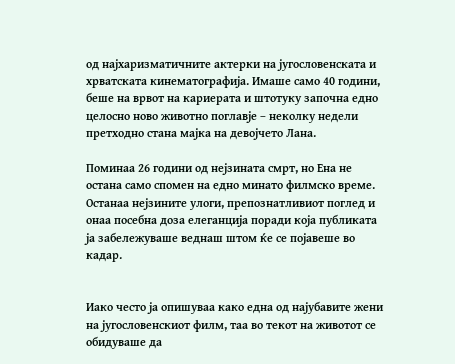од најхаризматичните актерки на југословенската и хрватската кинематографија. Имаше само 40 години, беше на врвот на кариерата и штотуку започна едно целосно ново животно поглавје – неколку недели претходно стана мајка на девојчето Лана.

Поминаа 26 години од нејзината смрт, но Ена не остана само спомен на едно минато филмско време. Останаа нејзините улоги, препознатливиот поглед и онаа посебна доза елеганција поради која публиката ја забележуваше веднаш штом ќе се појавеше во кадар.


Иако често ја опишуваа како една од најубавите жени на југословенскиот филм, таа во текот на животот се обидуваше да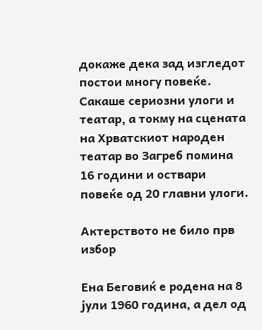докаже дека зад изгледот постои многу повеќе. Сакаше сериозни улоги и театар, а токму на сцената на Хрватскиот народен театар во Загреб помина 16 години и оствари повеќе од 20 главни улоги.

Актерството не било прв избор

Ена Беговиќ е родена на 8 јули 1960 година, а дел од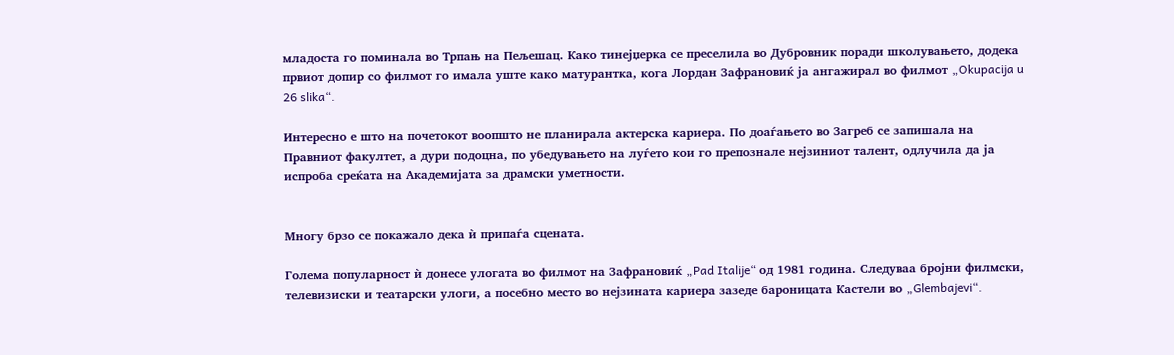младоста го поминала во Трпањ на Пељешац. Како тинејџерка се преселила во Дубровник поради школувањето, додека првиот допир со филмот го имала уште како матурантка, кога Лордан Зафрановиќ ја ангажирал во филмот „Okupacija u 26 slika“.

Интересно е што на почетокот воопшто не планирала актерска кариера. По доаѓањето во Загреб се запишала на Правниот факултет, а дури подоцна, по убедувањето на луѓето кои го препознале нејзиниот талент, одлучила да ја испроба среќата на Академијата за драмски уметности.


Многу брзо се покажало дека ѝ припаѓа сцената.

Голема популарност ѝ донесе улогата во филмот на Зафрановиќ „Pad Italije“ од 1981 година. Следуваa бројни филмски, телевизиски и театарски улоги, а посебно место во нејзината кариера зазеде бароницата Кастели во „Glembajevi“.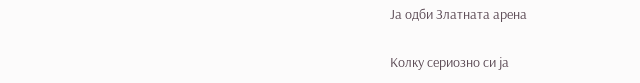Ја одби Златната арена

Колку сериозно си ја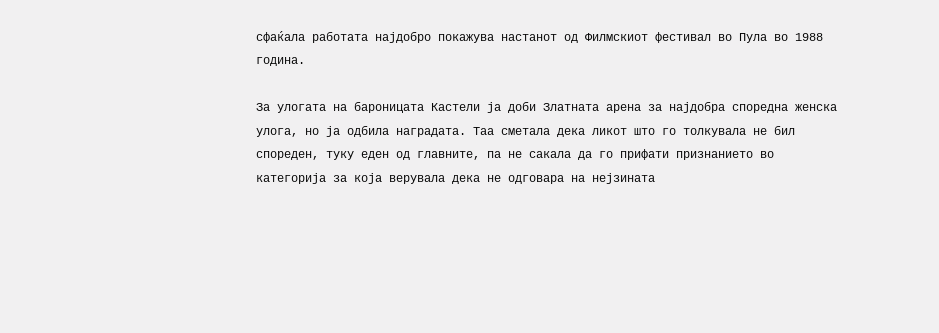сфаќала работата најдобро покажува настанот од Филмскиот фестивал во Пула во 1988 година.

За улогата на бароницата Кастели ја доби Златната арена за најдобра споредна женска улога, но ја одбила наградата. Таа сметала дека ликот што го толкувала не бил спореден, туку еден од главните, па не сакала да го прифати признанието во категорија за која верувала дека не одговара на нејзината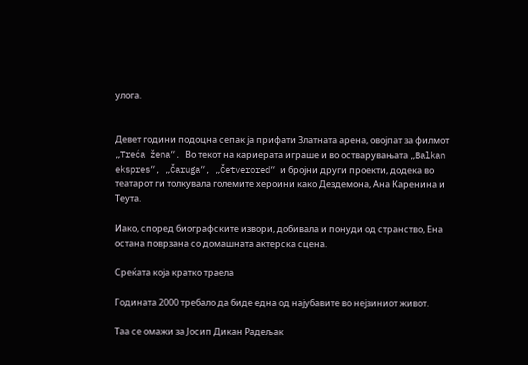улога.


Девет години подоцна сепак ја прифати Златната арена, овојпат за филмот „Treća žena“. Во текот на кариерата играше и во остварувањата „Balkan ekspres“, „Čaruga“, „Četverored“ и бројни други проекти, додека во театарот ги толкувала големите хероини како Дездемона, Ана Каренина и Теута.

Иако, според биографските извори, добивала и понуди од странство, Ена остана поврзана со домашната актерска сцена.

Среќата која кратко траела

Годината 2000 требало да биде една од најубавите во нејзиниот живот.

Таа се омажи за Јосип Дикан Радељак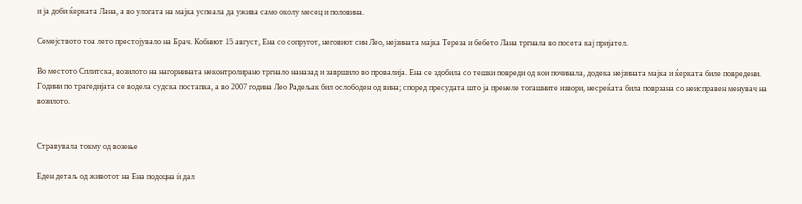и ја доби ќерката Лана, а во улогата на мајка успеала да ужива само околу месец и половина.

Семејството тоа лето престојувало на Брач. Кобниот 15 август, Ена со сопругот, неговиот син Лео, нејзината мајка Тереза и бебето Лана тргнала во посета кај пријател.

Во местото Сплитска, возилото на нагорнината неконтролирано тргнало наназад и завршило во провалија. Ена се здобила со тешки повреди од кои починала, додека нејзината мајка и ќерката биле повредени. Години по трагедијата се водела судска постапка, а во 2007 година Лео Радељак бил ослободен од вина; според пресудата што ја пренеле тогашните извори, несреќата била поврзана со неисправен менувач на возилото.


Стравувала токму од возење

Еден детаљ од животот на Ена подоцна ѝ дал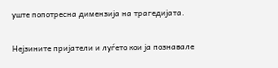уште попотресна димензија на трагедијата.

Нејзините пријатели и луѓето кои ја познавале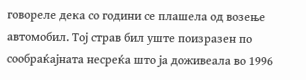говореле дека со години се плашела од возење автомобил. Тој страв бил уште поизразен по сообраќајната несреќа што ја доживеала во 1996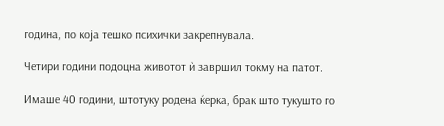година, по која тешко психички закрепнувала.

Четири години подоцна животот ѝ завршил токму на патот.

Имаше 40 години, штотуку родена ќерка, брак што тукушто го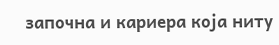започна и кариера која ниту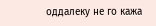оддалеку не го кажа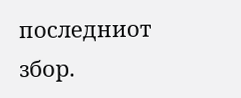последниот збор.